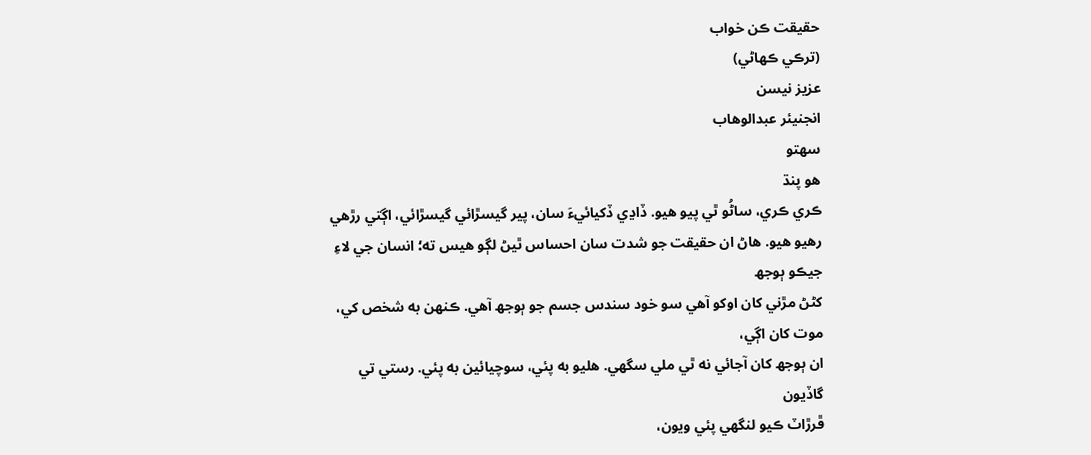حقيقت ڪن خواب
(ترڪي ڪھاڻي)
عزيز نيسن
انجنيئر عبدالوهاب
سهتو
ھو پنڌ
ڪري ڪري، ساڻُو ٿي پيو ھيو. ڏاڍي ڏکيائيءَ سان، پير گيسڙائي گيسڙائي، اڳتي رڙھي
رھيو ھيو. ھاڻ ان حقيقت جو شدت سان احساس ٿيڻ لڳو ھيس ته؛ انسان جي لاءِ جيڪو ٻوجھ
کڻڻ مڙني کان اوکو آھي سو خود سندس جسم جو ٻوجھ آھي. ڪنھن به شخص کي، موت کان اڳي،
ان ٻوجھ کان آجائي نه ٿي ملي سگھي. ھليو به پئي، سوچيائين به پئي. رستي تي گاڏيون
ڦرڙاٽ ڪيو لنگھي پئي ويون،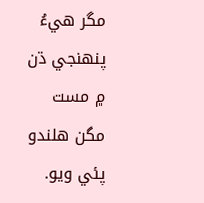مگر ھيءُ پنھنجي ڌن ۾ مست مگن ھلندو پئي ويو.